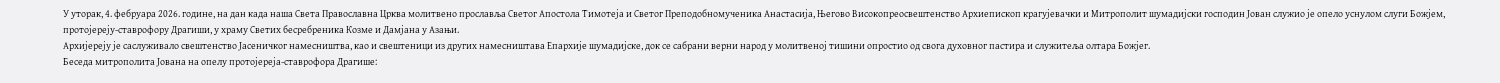У уторак, 4. фебруара 2026. године, на дан када наша Света Православна Црква молитвено прославља Светог Апостола Тимотеја и Светог Преподобномученика Анастасија, Његово Високопреосвештенство Архиепископ крагујевачки и Митрополит шумадијски господин Јован служио је опело уснулом слуги Божјем, протојереју-ставрофору Драгиши, у храму Светих бесребреника Козме и Дамјана у Азaњи.
Архијереју је саслуживало свештенство Јасеничког намесништва, као и свештеници из других намесништава Епархије шумадијске, док се сабрани верни народ у молитвеној тишини опростио од свога духовног пастира и служитеља олтара Божјег.
Беседа митрополита Јована на опелу протојереја-ставрофора Драгише: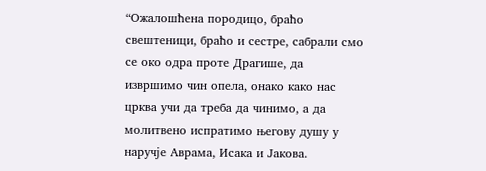“Ожалошћена породицо, браћо свештеници, браћо и сестре, сабрали смо се око одра проте Драгише, да извршимо чин опела, онако како нас црква учи да треба да чинимо, а да молитвено испратимо његову душу у наручје Аврама, Исака и Јакова.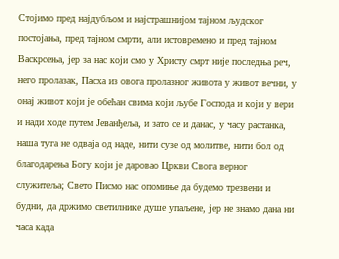Стојимо пред најдубљом и најстрашнијом тајном људског постојања, пред тајном смрти, али истовремено и пред тајном Васкрсења, јер за нас који смо у Христу смрт није последња реч, него пролазак, Пасха из овога пролазног живота у живот вечни, у онај живот који је обећан свима који љубе Господа и који у вери и нади ходе путем Јеванђеља, и зато се и данас, у часу растанка, наша туга не одваја од наде, нити сузе од молитве, нити бол од благодарења Богу који је даровао Цркви Свога верног служитеља; Свето Писмо нас опомиње да будемо трезвени и будни, да држимо светилнике душе упаљене, јер не знамо дана ни часа када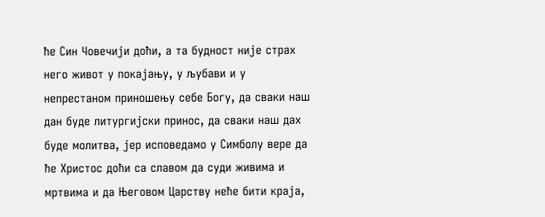ће Син Човечији доћи, а та будност није страх него живот у покајању, у љубави и у непрестаном приношењу себе Богу, да сваки наш дан буде литургијски принос, да сваки наш дах буде молитва, јер исповедамо у Симболу вере да ће Христос доћи са славом да суди живима и мртвима и да Његовом Царству неће бити краја,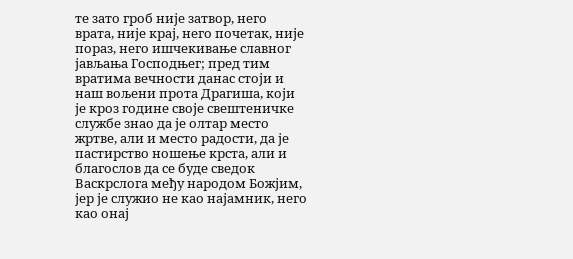те зато гроб није затвор, него врата, није крај, него почетак, није пораз, него ишчекивање славног јављања Господњег; пред тим вратима вечности данас стоји и наш вољени прота Драгиша, који је кроз године своје свештеничке службе знао да је олтар место жртве, али и место радости, да је пастирство ношење крста, али и благослов да се буде сведок Васкрслога међу народом Божјим, јер је служио не као најамник, него као онај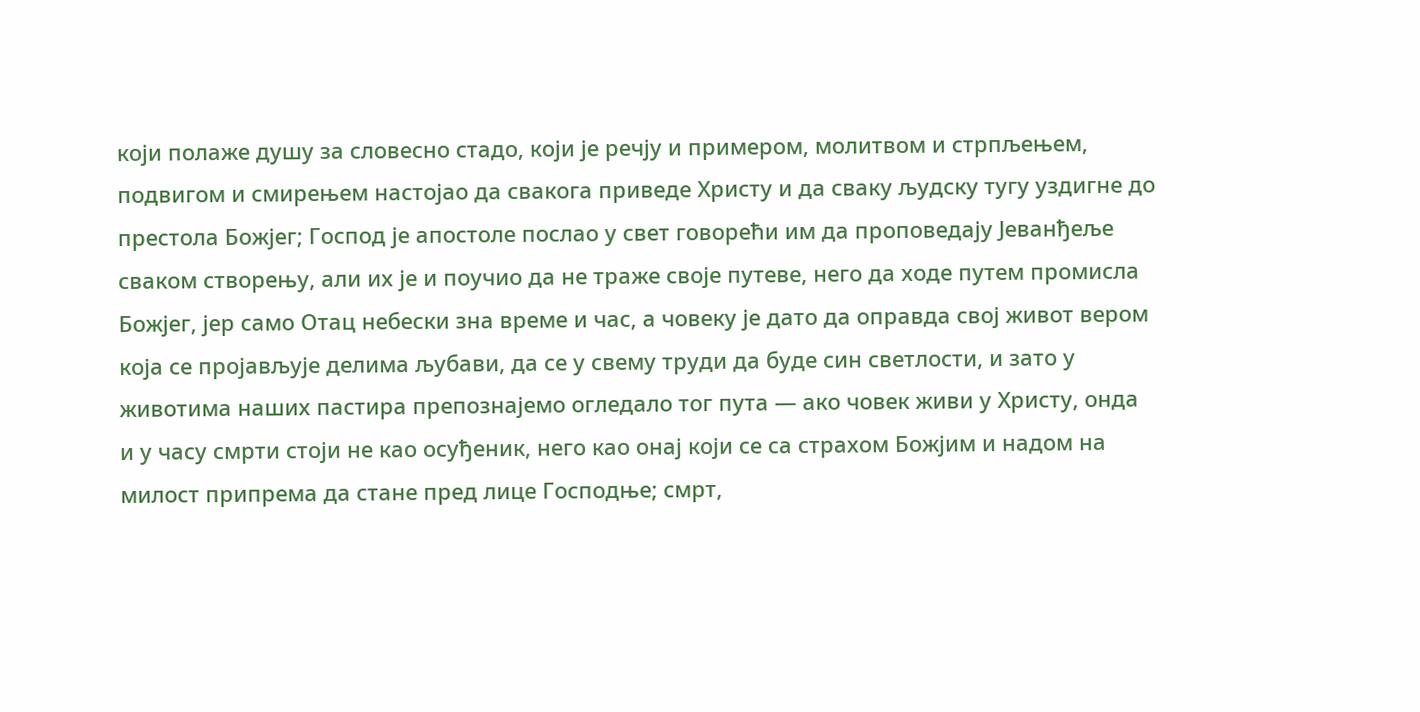који полаже душу за словесно стадо, који је речју и примером, молитвом и стрпљењем, подвигом и смирењем настојао да свакога приведе Христу и да сваку људску тугу уздигне до престола Божјег; Господ је апостоле послао у свет говорећи им да проповедају Јеванђеље сваком створењу, али их је и поучио да не траже своје путеве, него да ходе путем промисла Божјег, јер само Отац небески зна време и час, а човеку је дато да оправда свој живот вером која се пројављује делима љубави, да се у свему труди да буде син светлости, и зато у животима наших пастира препознајемо огледало тог пута — ако човек живи у Христу, онда и у часу смрти стоји не као осуђеник, него као онај који се са страхом Божјим и надом на милост припрема да стане пред лице Господње; смрт,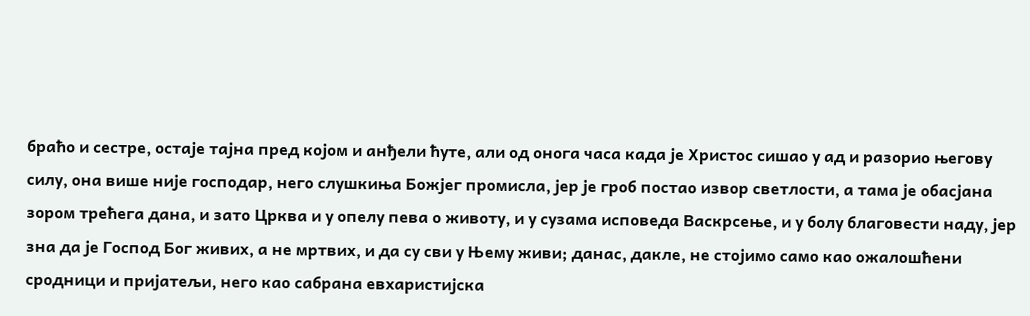браћо и сестре, остаје тајна пред којом и анђели ћуте, али од онога часа када је Христос сишао у ад и разорио његову силу, она више није господар, него слушкиња Божјег промисла, јер је гроб постао извор светлости, а тама је обасјана зором трећега дана, и зато Црква и у опелу пева о животу, и у сузама исповеда Васкрсење, и у болу благовести наду, јер зна да је Господ Бог живих, а не мртвих, и да су сви у Њему живи; данас, дакле, не стојимо само као ожалошћени сродници и пријатељи, него као сабрана евхаристијска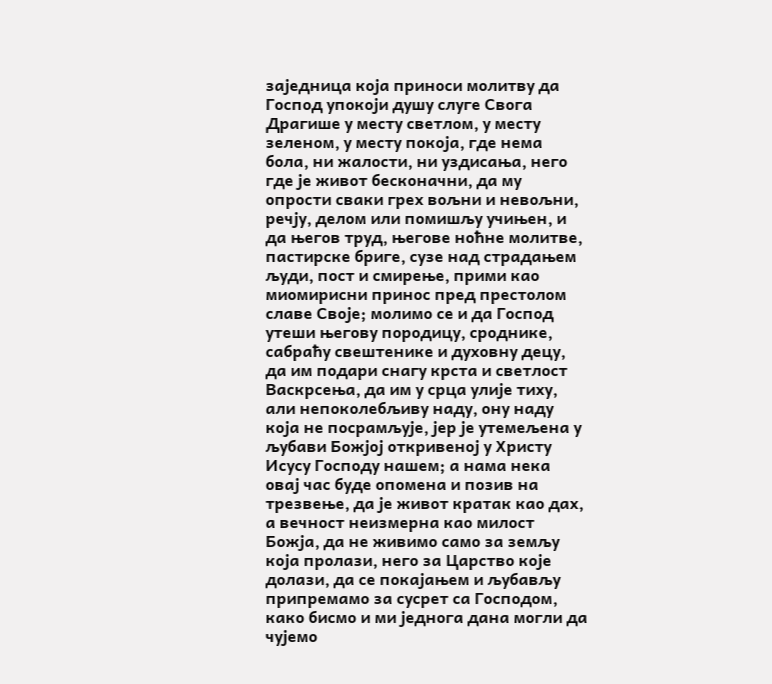заједница која приноси молитву да Господ упокоји душу слуге Свога Драгише у месту светлом, у месту зеленом, у месту покоја, где нема бола, ни жалости, ни уздисања, него где је живот бесконачни, да му опрости сваки грех вољни и невољни, речју, делом или помишљу учињен, и да његов труд, његове ноћне молитве, пастирске бриге, сузе над страдањем људи, пост и смирење, прими као миомирисни принос пред престолом славе Своје; молимо се и да Господ утеши његову породицу, сроднике, сабраћу свештенике и духовну децу, да им подари снагу крста и светлост Васкрсења, да им у срца улије тиху, али непоколебљиву наду, ону наду која не посрамљује, јер је утемељена у љубави Божјој откривеној у Христу Исусу Господу нашем; а нама нека овај час буде опомена и позив на трезвење, да је живот кратак као дах, а вечност неизмерна као милост Божја, да не живимо само за земљу која пролази, него за Царство које долази, да се покајањем и љубављу припремамо за сусрет са Господом, како бисмо и ми једнога дана могли да чујемо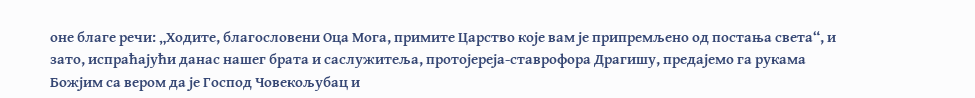оне благе речи: „Ходите, благословени Оца Мога, примите Царство које вам је припремљено од постања света“, и зато, испраћајући данас нашег брата и саслужитеља, протојереја-ставрофора Драгишу, предајемо га рукама Божјим са вером да је Господ Човекољубац и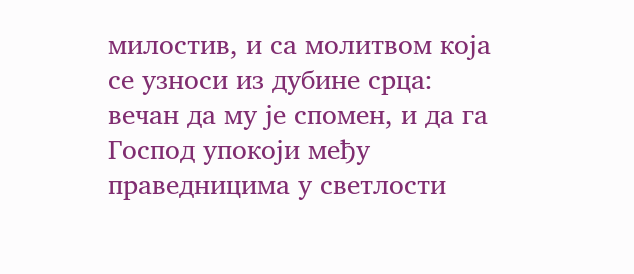милостив, и са молитвом која се узноси из дубине срца: вечан да му је спомен, и да га Господ упокоји међу праведницима у светлости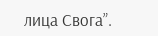лица Свога”.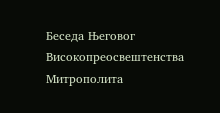Беседа Његовог Високопреосвештенства Митрополита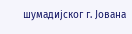шумадијског г. Јована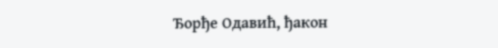Ђорђе Одавић, ђакон